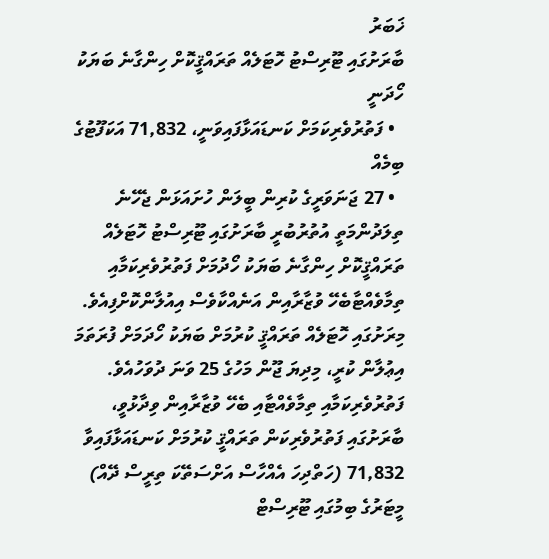ޚަބަރު
ބާރަށުގައި ޓޫރިސްޓު ހޮޓަލެއް ތަރައްޤީކޮށް ހިންގާނެ ބަޔަކު ހޯދަނީ
  • ފަތުރުވެރިކަމަށް ކަނޑައަޅާފައިވަނީ، 71,832 އަކަފޫޓުގެ ބިމެއް
  • 27 ޖަނަވަރީގެ ކުރިން ބީލަން ހުށައަޅަން ޖެހޭނެ
ތިލަދުންމަތީ އުތުރުބުރީ ބާރަށުގައި ޓޫރިސްޓު ހޮޓަލެއް ތަރައްޤީކޮށް ހިންގާނެ ބަޔަކު ހޯދުމަށް ފަތުރުވެރިކަމާއި ތިމާވެއްޓާބެހޭ ވުޒާރާއިން އަނެއްކާވެސް އިއުލާންކޮށްފިއެވެ.
މިރަށުގައި ހޮޓަލެއް ތަރައްޤީ ކުރުމަށް ބަޔަކު ހޯދަމަށް ފުރަތަމަ އިޢުލާން ކުރީ، މިދިޔަ ޖޫން މަހުގެ 25 ވަނަ ދުވަހުއެވެ.
ފަތުރުވެރިކަމާއި ތިމާވެއްޓާއި ބެހޭ ވުޒާރާއިން ވިދާޅުވީ، ބާރަށުގައި ފަތުރުވެރިކަން ތަރައްޤީ ކުރުމަށް ކަނޑައަޅާފައިވާ 71,832 (ހަތްދިހަ އެއްހާސް އަށްސަތޭކަ ތިރީސް ދޭއް) މީޓަރުގެ ބިމުގައި ޓޫރިސްޓް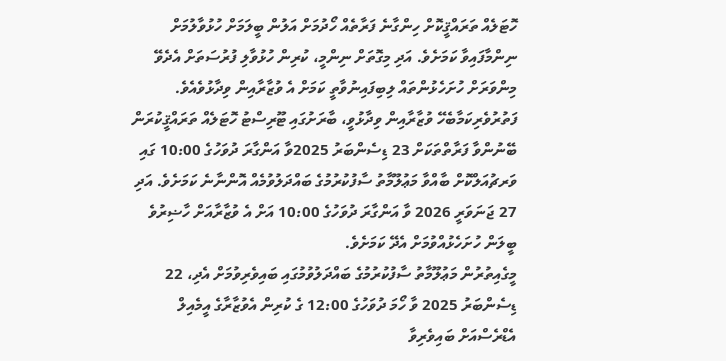ހޮޓަލެއް ތަރައްޤީކޮށް ހިންގާނެ ފަރާތެއް ހޯދުމަށް އަލުން ބީލަމަށް ހުޅުވާލުމަށް ނިންމާފައިވާ ކަމަށެވެ. އަދި މިގޮތަށް ނިންމީ، ކުރިން ހުޅުވާލި ފުރުސަތަށް އެދެވޭ މިންވަރަށް ހުށަހެޅުންތައް ލިބިފައިނުވާތީ ކަމަށް އެ ވުޒާރާއިން ވިދާޅުވެއެވެ.
ފަތުރުވެރިކަމާބެހޭ ވުޒާރާއިން ވިދާޅުވީ، ބާރަށުގައި ޓޫރިސްޓު ހޮޓަލެއް ތަރައްޤީކުރަން ބޭނުންވާ ފަރާތްތަކަށް 23 ޑިސެންބަރު 2025ވާ އަންގާރަ ދުވަހުގެ 10:00 ގައި ވަރޗުއަލްކޮށް ބާއްވާ މަޢުލޫމާތު ސާފުކުރުމުގެ ބައްދަލުވުމެއް އޮންނާނެ ކަމަށެވެ. އަދި 27 ޖަނަވަރީ 2026 ވާ އަންގާރަ ދުވަހުގެ 10:00 އަށް އެ ވުޒާރާއަށް ހާޟިރުވެ ބީލަން ހުށަހެޅުއްވުމަށް އެދޭ ކަމަށެވެ.
މީގެއިތުރުން މަޢުލޫމާތު ސާފުކުރުމުގެ ބައްދަލުވުމުގައި ބައިވެރިވުމަށް އެދި، 22 ޑިސެންބަރު 2025 ވާ ހޯމަ ދުވަހުގެ 12:00 ގެ ކުރިން އެވުޒާރާގެ އީމެއިލް އެޑްރެސްއަށް ބައިވެރިވާ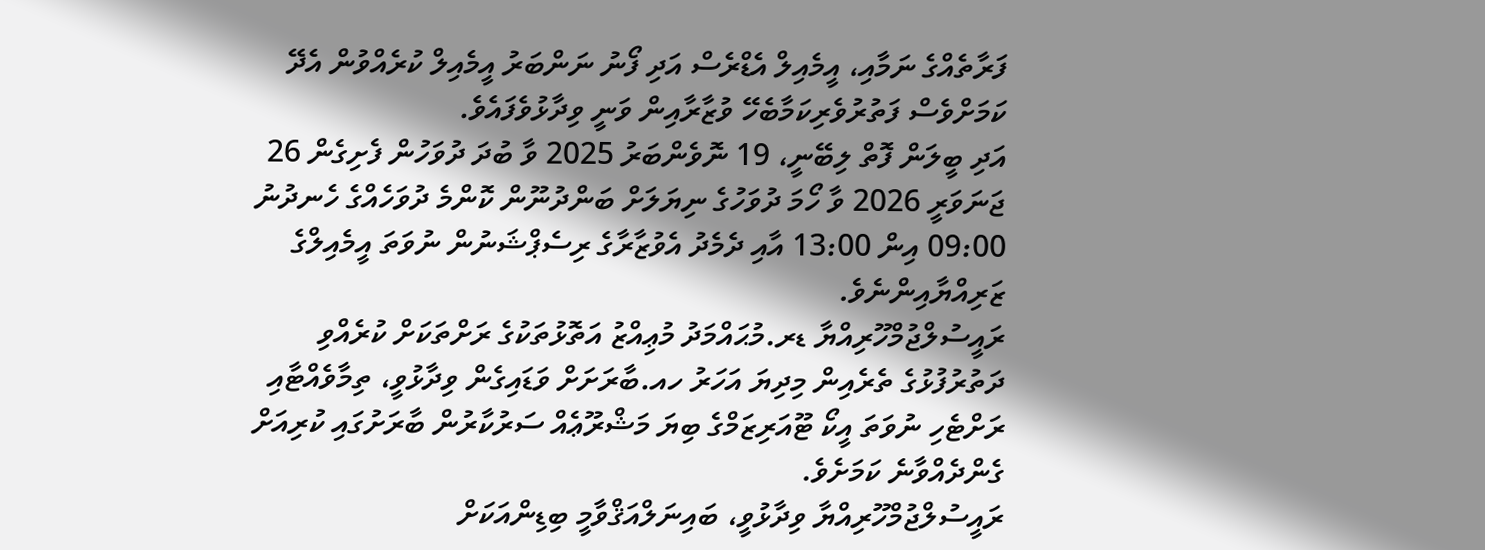ފަރާތެއްގެ ނަމާއި، އީމެއިލް އެޑްރެސް އަދި ފޯނު ނަންބަރު އީމެއިލް ކުރެއްވުން އެދޭ ކަމަށްވެސް ފަތުރުވެރިކަމާބެހޭ ވުޒާރާއިން ވަނީ ވިދާޅުވެފައެވެ.
އަދި ބީލަން ފޮތް ލިބޭނީ، 19 ނޮވެންބަރު 2025 ވާ ބުދަ ދުވަހުން ފެށިގެން 26 ޖަނަވަރީ 2026 ވާ ހޯމަ ދުވަހުގެ ނިޔަލަށް ބަންދުނޫން ކޮންމެ ދުވަހެއްގެ ހެނދުނު 09:00 އިން 13:00 އާއި ދެމެދު އެވުޒާރާގެ ރިސެޕްޝަނުން ނުވަތަ އީމެއިލްގެ ޒަރިއްޔާއިންނެވެ.
ރައީސުލްޖުމްހޫރިއްޔާ ޑރ.މުޙައްމަދު މުޢިއްޒު އަތޮޅުތަކުގެ ރަށްތަކަށް ކުރެއްވި ދަތުރުފުޅުގެ ތެރެއިން މިދިޔަ އަހަރު ހއ.ބާރަށަށް ވަޑައިގެން ވިދާޅުވީ، ތިމާވެއްޓާއި ރަށްޓެހި ނުވަތަ އީކޯ ޓޫއަރިޒަމްގެ ބިޔަ މަޝްރޫޢެއް ސަރުކާރުން ބާރަށުގައި ކުރިއަށް ގެންދެއްވާނެ ކަމަށެވެ.
ރައީސުލްޖުމްހޫރިއްޔާ ވިދާޅުވީ، ބައިނަލްއަޤްވާމީ ބިޑިންއަކަށް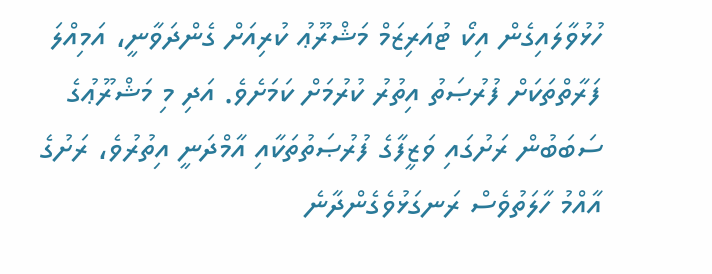ހުޅުވާލައިގެން އިކޯ ޓުއަރިޒަމް މަޝްރޫޢު ކުރިއަށް ގެންދަވާނީ، އަމިއްލަ ފަރާތްތަކަށް ފުރުޞަތު އިތުރު ކުރުމަށް ކަމަށެވެ. އަދި މި މަޝްރޫޢުގެ ސަބަބުން ރަށުގައި ވަޒީފާގެ ފުރުޞަތުތަކާއި އާމްދަނީ އިތުރުވެ، ރަށުގެ އާއްމު ހާލަތުވެސް ރަނގަޅުވެގެންދާނެ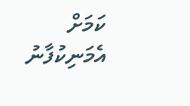ކަމަށް އެމަނިކުފާނު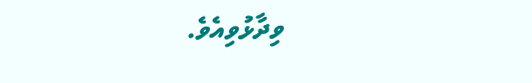ވިދާޅުވިއެވެ.